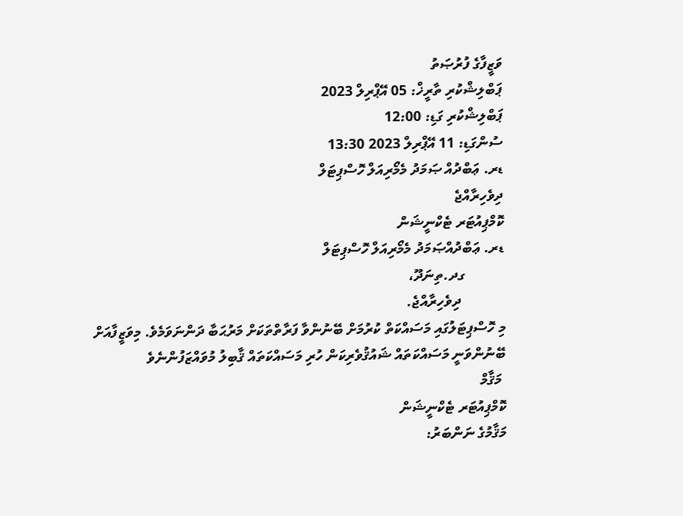ވަޒީފާގެ ފުރުޞަތު
ޕަބްލިޝްކުރި ތާރީޚް: 05 އޭޕްރިލް 2023
ޕަބްލިޝްކުރި ގަޑި: 12:00
ސުންގަޑި: 11 އޭޕްރިލް 2023 13:30
ޑރ. ޢަބްދުއް ޞަމަދު މެމޯރިއަލް ހޮސްޕިޓަލް
ދިވެހިރާއްޖެ
ކޮމްޕިއުޓަރ ޓެކްނީޝަން
ޑރ. ޢަބްދުއްޞަމަދު މެމޯރިއަލް ހޮސްޕިޓަލް
           ގދ.ތިނަދޫ،
            ދިވެހިރާއްޖެ.
މި ހޮސްޕިޓަލުގައި މަސައްކަތް ކުރުމަށް ބޭނުންވާ ފަރާތްތަކަށް މަރުޙަބާ ދަންނަވަމެވެ. މިވަޒީފާއަށް ބޭނުންވަނީ މަސައްކަތައް ޝައުޤުވެރިކަން ހުރި މަސައްކަތައް ޤާބިލު މުވައްޒަފުންނެވެ
 މަޤާމް
ކޮމްޕިއުޓަރ ޓެކްނީޝަން
މަޤާމުގެ ނަންބަރު: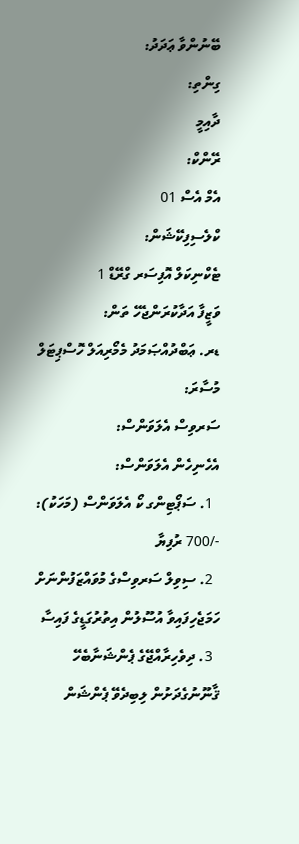ބޭނުންވާ ޢަދަދު:
ގިންތި:
ދާއިމީ
ރޭންކް:
އެމް އެސް 01
ކްލެސިފިކޭޝަން:
ޓެކްނިކަލް އޮފިސަރ ގްރޭޑް 1
ވަޒީފާ އަދާކުރަންޖެހޭ ތަން:
ޑރ. ޢަބްދުއްޞަމަދު މެމޯރިއަލް ހޮސްޕިޓަލް
މުސާރަ:
ސަރވިސް އެލަވަންސް:
އެހެނިހެން އެލަވަންސް:
  1. ސަޕޯޓިންގ ކޯ އެލަވަންސް (މަހަކު): -/700 ރުފިޔާ
  2. ސިވިލް ސަރވިސްގެ މުވައްޒަފުންނަށް ހަމަޖެހިފައިވާ އުސޫލުން އިތުރުގަޑީގެ ފައިސާ
  3. ދިވެހިރާއްޖޭގެ ޕެންޝަނާބެހޭ ޤާނޫނުގެދަށުން ލިބިދެވޭ ޕެންޝަން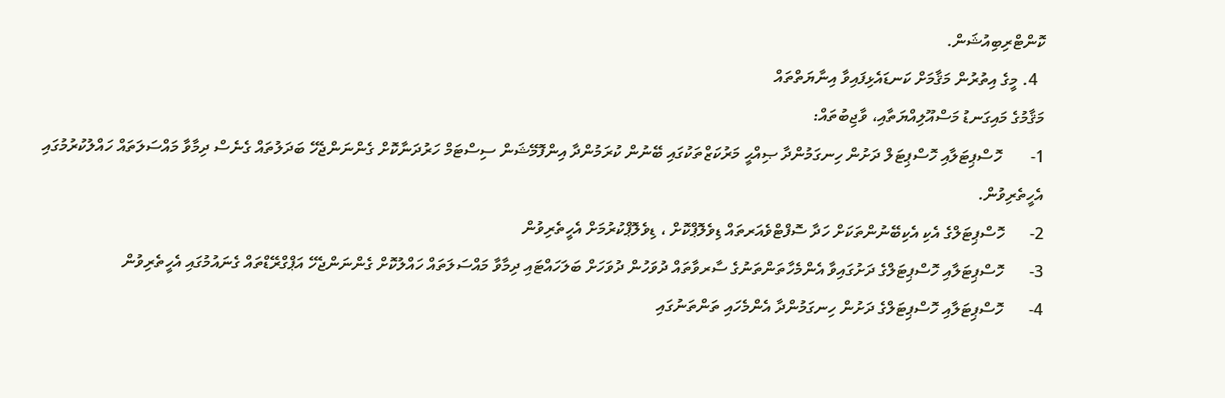ކޮންޓްރިބިއުޝަން.
  4. މީގެ އިތުރުން މަޤާމަށް ކަނޑައެޅިފައިވާ އިނާޔަތްތައް
މަޤާމުގެ މައިގަނޑު މަސްއޫލިއްޔަތާއި، ވާޖިބުތައް:
1-       ހޮސްޕިޓަލާއި ހޮސްޕިޓަލް ދަށުން ހިނގަމުންދާ ޞިއްޙީ މަރުކަޒްތަކުގައި ބޭނުން ކުރަމުންދާ އިންފޮމޭޝަން ސިސްޓަމް ހަރުދަނާކޮށް ގެންނަންޖެހޭ ބަދަލުތައް ގެނެސް ދިމާވާ މައްސަލަތައް ހައްލުކުރުމުގައި އެހީތެރިވުން.
2-      ހޮސްޕިޓަލްގެ އެކި އެކިބޭނުންތަކަށް ހަދާ ސޮފްޓްވެއަރތައް ޑިވެލޮޕްކޮށް ، ޑިވެލޮޕްކުރުމަށް އެހީތެރިވުން
3-      ހޮސްޕިޓަލާއި ހޮސްޕިޓަލްގެ ދަށުގައިވާ އެންމެހާތަންތަނުގެ ސާރވާތައް ދުވަހުން ދުވަހަށް ބަލަހައްޓައި ދިމާވާ މައްސަލަތައް ހައްލުކޮށް ގެންނަންޖެހޭ އަޕްގްރޭޑްތައް ގެނައުމުގައި އެހީތެރިވުން
4-      ހޮސްޕިޓަލާއި ހޮސްޕިޓަލްގެ ދަށުން ހިނގަމުންދާ އެންމެހައި ތަންތަނުގައި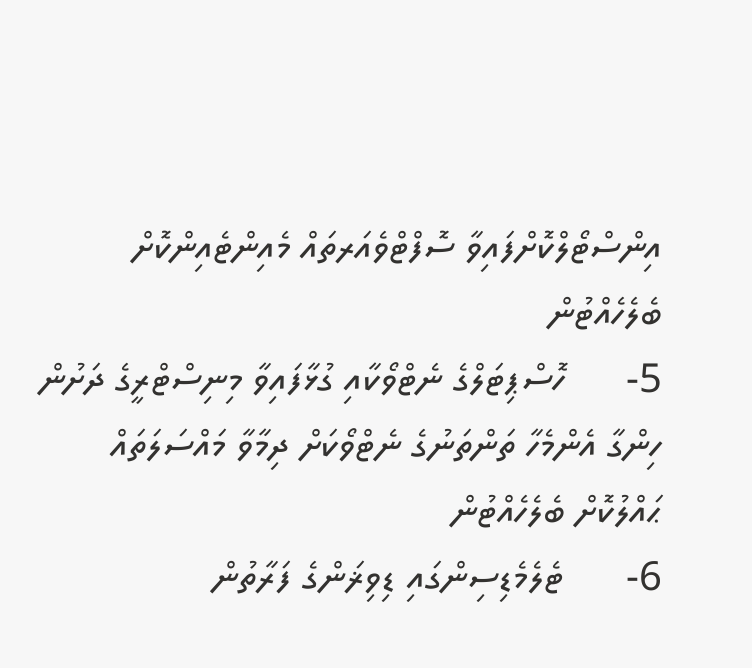އިންސްޓޯލްކޮށްފައިވާ ސޮފްޓްވެއަރތައް މެއިންޓެއިންކޮށް ބެލެހެއްޓުން
5-      ހޮސްޕިޓަލްގެ ނެޓްވޯކާއި ގުޅާފައިވާ މިނިސްޓްރީގެ ދަށުން ހިންގާ އެންމެހާ ތަންތަނުގެ ނެޓްވޯކަށް ދިމާވާ މައްސަލަތައް ޙައްލުކޮށް ބެލެހެއްޓުން
6-      ޓެލެމެޑިސިންގައި ޑިވިޜަންގެ ފަރާތުން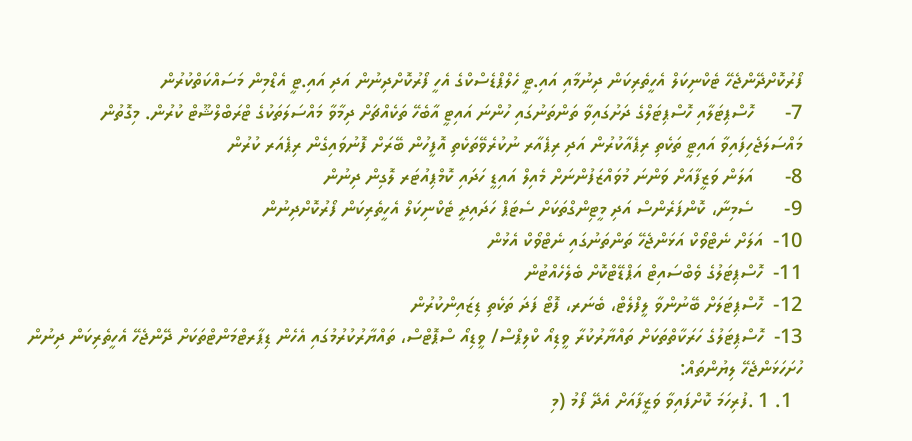ފޯރުކޮށްދޭންޖެހޭ ޓެކްނިކަލް އެހީތެރިކަން ދިނުމާއި އައި.ޓީ ހެލްޕްޑެސްކްގެ އެހީ ފޯރުކޮށްދިނުން އަދި އައި.ޓީ އެޑްމިން މަސައްކަތްކުރުން
7-      ހޮސްޕިޓަލާއި ހޮސްޕިޓަލްގެ ދަށުގައިވާ ތަންތަނުގައި ހުންނަ އައިޓީ އާބެހޭ ތަކެއްޗަށް ދިމާވާ މައްސަލަތަކުގެ ޓްރަބްލްޝޫޓް ކުރުން. މިގޮތުން މައްސަލަޖެހިފައިވާ އައިޓީ ތަކެތި ރިޕެއާކުރުން އަދި ރިޕެއާރ ނުކުރެވޭތަކެތި އޮފީހުން ބޭރަށް ފޮނުވައިގެން ރިޕެއަރ ކުރުން
8-      އަލަން ވަޒީފާއަށް ވަންނަ މުވައްޒަފުންނަށް މެއިލް އައިޑީ ހަދައި ކޮމްޕިއުޓަރ ލޮގިން ދިނުން
9-      ސެމިނާ، ކޮންފަރެންސް އަދި މީޓިންގްތަކަށް ސެޓަޕް ހަދައިދީ ޓެކްނިކަލް އެހީތެރިކަން ފޯރުކޮށްދިނުން
10-  އަލަށް ނެޓްވޯކް އަޅަންޖެހޭ ތަންތަނުގައި ނެޓްވޯކް އެޅުން
11-  ހޮސްޕިޓަލުގެ ވެބްސައިޓް އަޕްޑޭޓްކޮށް ބެލެހެއްޓުން
12-  ހޮސްޕިޓަލަށް ބޭނުންވާ ލީފްލެޓް، ބެނަރ، ފޮޓޯ ފަދަ ތަކެތި ޑިޒައިންކުރުން
13-  ހޮސްޕިޓަލުގެ ހަރަކާތްތަކަށް ތައްޔާރުކުރާ ވީޑިއޯ ކްލިޕްސް/ ވީޑިއޯ ސްޕޮޓްސް، ތައްޔާރުކުރުމުގައި އެހެން ޑިޕާރޓްމަންޓްތަކަށް ދޭންޖެހޭ އެހީތެރިކަން ދިނުން
ހުށަހަޅަންޖެހޭ ލިޔުންތައް:
  1. 1 .ފުރިހަމަ ކޮށްފައިވާ ވަޒީފާއަށް އެދޭ ފޯމު (މި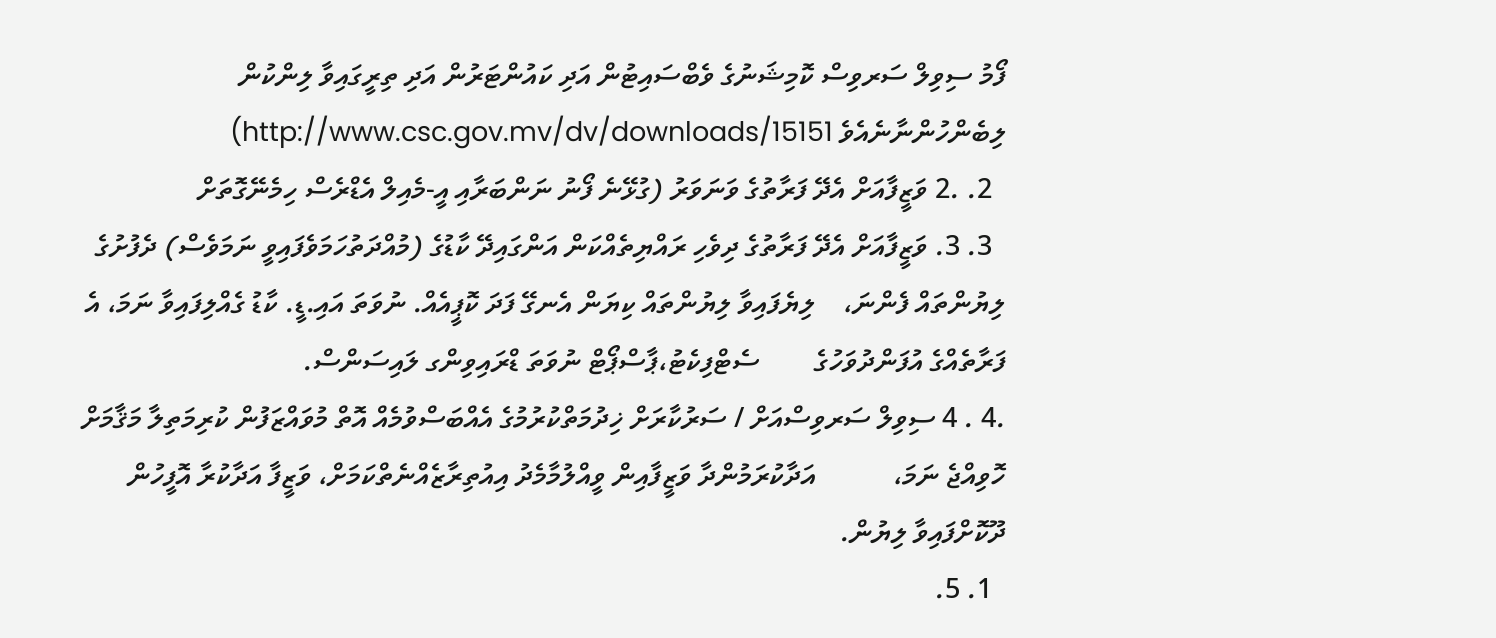ފޯމު ސިވިލް ސަރވިސް ކޮމިޝަނުގެ ވެބްސައިޓުން އަދި ކައުންޓަރުން އަދި ތިރީގައިވާ ލިންކުން ލިބެންހުންނާނެއެވެ http://www.csc.gov.mv/dv/downloads/15151)
  2. .2 ވަޒީފާއަށް އެދޭ ފަރާތުގެ ވަނަވަރު (ގުޅޭނެ ފޯނު ނަންބަރާއި އީ-މެއިލް އެޑްރެސް ހިމެނޭގޮތަށް
  3. 3. ވަޒީފާއަށް އެދޭ ފަރާތުގެ ދިވެހި ރައްޔިތެއްކަން އަންގައިދޭ ކާޑުގެ (މުއްދަތުހަމަވެފައިވީ ނަމަވެސް) ދެފުށުގެ ލިޔުންތައް ފެންނަ،    ލިޔެފައިވާ ލިޔުންތައް ކިޔަން އެނގޭ ފަދަ ކޮޕީއެއް. ނުވަތަ އައި.ޑީ. ކާޑު ގެއްލިފައިވާ ނަމަ، އެ ފަރާތެއްގެ އުފަންދުވަހުގެ        ސެޓްފިކެޓު،ޕާސްޕޯޓް ނުވަތަ ޑްރައިވިންގ ލައިސަންސް.
.4 . 4 ސިވިލް ސަރވިސްއަށް / ސަރުކާރަށް ޚިދުމަތްކުރުމުގެ އެއްބަސްވުމެއް އޮތް މުވައްޒަފުން ކުރިމަތިލާ މަޤާމަށް ހޮވިއްޖެ ނަމަ،           އަދާކުރަމުންދާ ވަޒީފާއިން ވީއްލުމާމެދު އިއުތިރާޒެއްނެތްކަމަށް، ވަޒީފާ އަދާކުރާ އޮފީހުން ދޫކޮށްފައިވާ ލިޔުން.
  1. 5.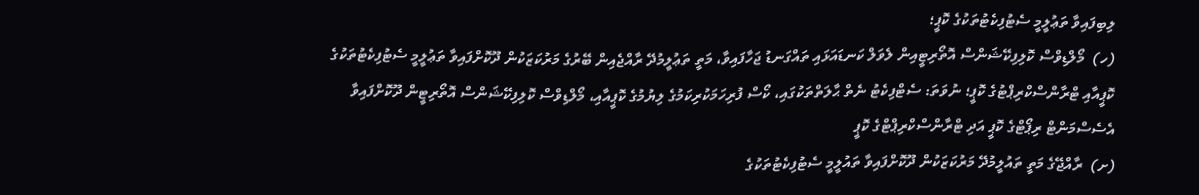ލިބިފައިވާ ތަޢުލީމީ ސެޓުފިކެޓުތަކުގެ ކޮޕީ؛
(ހ)  މޯލްޑިވްސް ކޮލިފިކޭޝަންސް އޮތޯރިޓީއިން ލެވަލް ކަނޑައަޅައި ތައްގަނޑު ޖަހާފައިވާ، މަތީ ތަޢުލީމުދޭ ރާއްޖެއިން ބޭރުގެ މަރުކަޒަކުން ދޫކޮށްފައިވާ ތަޢުލީމީ ސެޓުފިކެޓުތަކުގެ ކޮޕީއާއި ޓްރާންސްކްރިޕްޓުގެ ކޮޕީ؛ ނުވަތަ: ސެޓްފިކެޓު ނެތް ޙާލަތްތަކުގައި، ކޯސް ފުރިހަމަކުރިކަމުގެ ލިޔުމުގެ ކޮޕީއާއި، މޯލްޑިވްސް ކޮލިފިކޭޝަންސް އޮތޯރިޓީން ދޫކޮށްފައިވާ އެސެސްމަންޓް ރިޕޯޓްގެ ކޮޕީ އަދި ޓްރާންސްކްރިޕްޓްގެ ކޮޕީ
(ށ)  ރާއްޖޭގެ މަތީ ތައުލީމުދޭ މަރުކަޒަކުން ދޫކޮށްފައިވާ ތައުލީމީ ސެޓުފިކެޓުތަކުގެ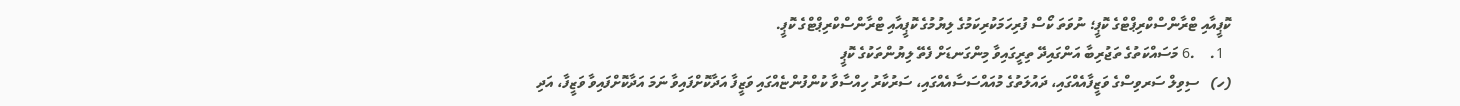ކޮޕީއާއި ޓްރާންސްކްރިޕްޓްގެ ކޮޕީ؛ ނުވަތަ ކޯސް ފުރިހަމަކުރިކަމުގެ ލިޔުމުގެ ކޮޕީއާއި ޓްރާންސްކްރިޕްޓްގެ ކޮޕީ.
  1.    .6 މަސައްކަތުގެ ތަޖުރިބާ އަންގައިދޭ ތިރީގައިވާ މިންގަނޑަށް ފެތޭ ލިޔުންތަކުގެ ކޮޕީ
(ހ)   ސިވިލް ސަރވިސްގެ ވަޒީފާއެއްގައި، ދައުލަތުގެ މުއައްސަސާއެއްގައި، ސަރުކާރު ހިއްސާވާ ކުންފުންޏެއްގައި ވަޒީފާ އަދާކޮށްފައިވާ ނަމަ އަދާކޮށްފައިވާ ވަޒީފާ، އަދި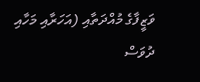ވަޒީފާގެ މުއްދަތާއި (އަހަރާއި މަހާއި ދުވަސް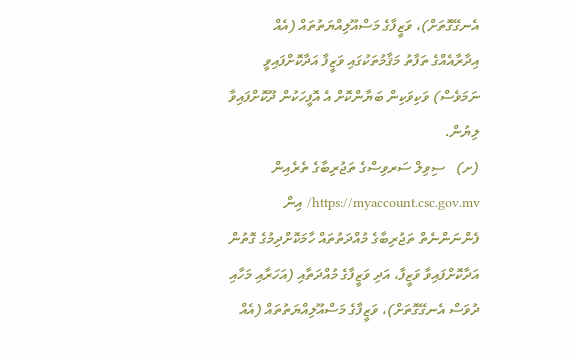އެނގޭގޮތަށް)، ވަޒީފާގެ މަސްއޫލިއްޔަތުތައް (އެއް އިދާރާއެއްގެ ތަފާތު މަޤާމުތަކުގައި ވަޒީފާ އަދާކޮށްފައިވީ ނަމަވެސް) ވަކިވަކިން ބަޔާންކޮށް އެ އޮފީހަކުން ދޫކޮށްފައިވާ ލިޔުން.
(ށ)   ސިވިލް ސަރވިސްގެ ތަޖުރިބާގެ ތެރެއިން https://myaccount.csc.gov.mv/ އިން ފެންނަންނެތް ތަޖުރިބާގެ މުއްދަތުތައް ހާމަކޮށްދިމުގެ ގޮތުން އަދާކޮށްފައިވާ ވަޒީފާ، އަދި ވަޒީފާގެ މުއްދަތާއި (އަހަރާއި މަހާއި ދުވަސް އެނގޭގޮތަށް)، ވަޒީފާގެ މަސްއޫލިއްޔަތުތައް (އެއް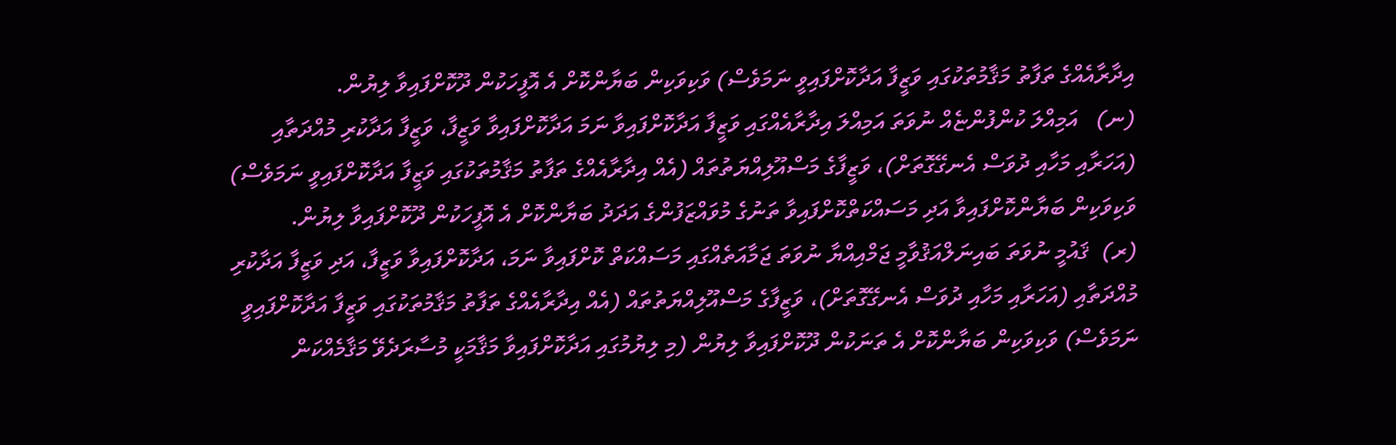އިދާރާއެއްގެ ތަފާތު މަޤާމުތަކުގައި ވަޒީފާ އަދާކޮށްފައިވީ ނަމަވެސް) ވަކިވަކިން ބަޔާންކޮށް އެ އޮފީހަކުން ދޫކޮށްފައިވާ ލިޔުން.
(ނ)   އަމިއްލަ ކުންފުންޏެއް ނުވަތަ އަމިއްލަ އިދާރާއެއްގައި ވަޒީފާ އަދާކޮށްފައިވާ ނަމަ އަދާކޮށްފައިވާ ވަޒީފާ، ވަޒީފާ އަދާކުރި މުއްދަތާއި (އަހަރާއި މަހާއި ދުވަސް އެނގޭގޮތަށް)، ވަޒީފާގެ މަސްއޫލިއްޔަތުތައް (އެއް އިދާރާއެއްގެ ތަފާތު މަޤާމުތަކުގައި ވަޒީފާ އަދާކޮށްފައިވީ ނަމަވެސް) ވަކިވަކިން ބަޔާންކޮށްފައިވާ އަދި މަސައްކަތްކޮށްފައިވާ ތަނުގެ މުވައްޒަފުންގެ އަދަދު ބަޔާންކޮށް އެ އޮފީހަކުން ދޫކޮށްފައިވާ ލިޔުން.
(ރ)  ޤައުމީ ނުވަތަ ބައިނަލްއަޤުވާމީ ޖަމްއިއްޔާ ނުވަތަ ޖަމާއަތެއްގައި މަސައްކަތް ކޮށްފައިވާ ނަމަ، އަދާކޮށްފައިވާ ވަޒީފާ، އަދި ވަޒީފާ އަދާކުރި މުއްދަތާއި (އަހަރާއި މަހާއި ދުވަސް އެނގޭގޮތަށް)، ވަޒީފާގެ މަސްއޫލިއްޔަތުތައް (އެއް އިދާރާއެއްގެ ތަފާތު މަޤާމުތަކުގައި ވަޒީފާ އަދާކޮށްފައިވީ ނަމަވެސް) ވަކިވަކިން ބަޔާންކޮށް އެ ތަނަކުން ދޫކޮށްފައިވާ ލިޔުން (މި ލިޔުމުގައި އަދާކޮށްފައިވާ މަޤާމަކީ މުސާރަދެވޭ މަޤާމެއްކަން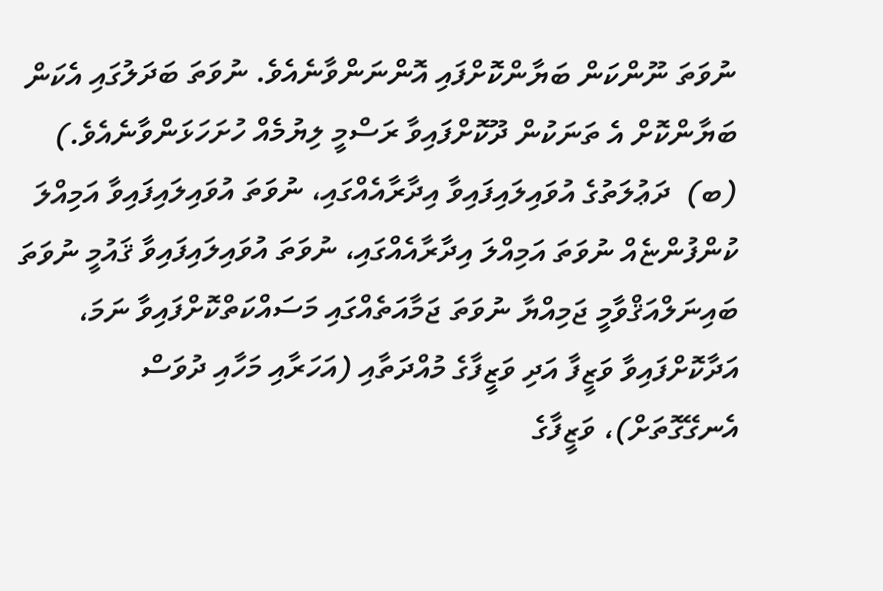ނުވަތަ ނޫންކަން ބަޔާންކޮށްފައި އޮންނަންވާނެއެވެ. ނުވަތަ ބަދަލުގައި އެކަން ބަޔާންކޮށް އެ ތަނަކުން ދޫކޮށްފައިވާ ރަސްމީ ލިޔުމެއް ހުށަހަޅަންވާނެއެވެ.)
(ބ)  ދަޢުލަތުގެ އުވައިލައިފައިވާ އިދާރާއެއްގައި، ނުވަތަ އުވައިލައިފައިވާ އަމިއްލަ ކުންފުންޏެއް ނުވަތަ އަމިއްލަ އިދާރާއެއްގައި، ނުވަތަ އުވައިލައިފައިވާ ޤައުމީ ނުވަތަ ބައިނަލްއަޤްވާމީ ޖަމިއްޔާ ނުވަތަ ޖަމާއަތެއްގައި މަސައްކަތްކޮށްފައިވާ ނަމަ، އަދާކޮށްފައިވާ ވަޒީފާ އަދި ވަޒީފާގެ މުއްދަތާއި (އަހަރާއި މަހާއި ދުވަސް އެނގޭގޮތަށް)، ވަޒީފާގެ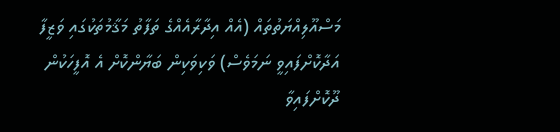މަސްއޫލިއްޔަތުތައް (އެއް އިދާރާއެއްގެ ތަފާތު މަޤާމުތަކުގައި ވަޒީފާ އަދާކޮށްފައިވީ ނަމަވެސް) ވަކިވަކިން ބަޔާންކޮށް އެ އޮފީހަކުން ދޫކޮށްފައިވާ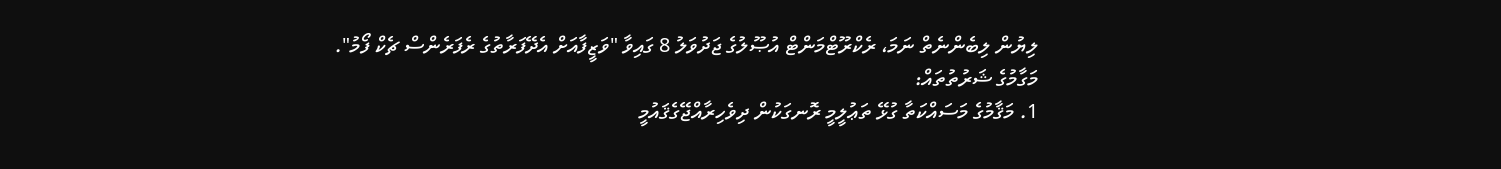ލިޔުން ލިބެންނެތް ނަމަ، ރެކްރޫޓްމަންޓް އުޞޫލުގެ ޖަދުވަލު 8 ގައިވާ "ވަޒީފާއަށް އެދޭފަރާތުގެ ރެފަރެންސް ޗެކް ފޯމު".
މަގާމުގެ ޝަރުތުތައް:
1. މަޤާމުގެ މަސައްކަތާ ގުޅޭ ތަޢުލީމީ ރޮނގަކުން ދިވެހިރާއްޖޭގެޤައުމީ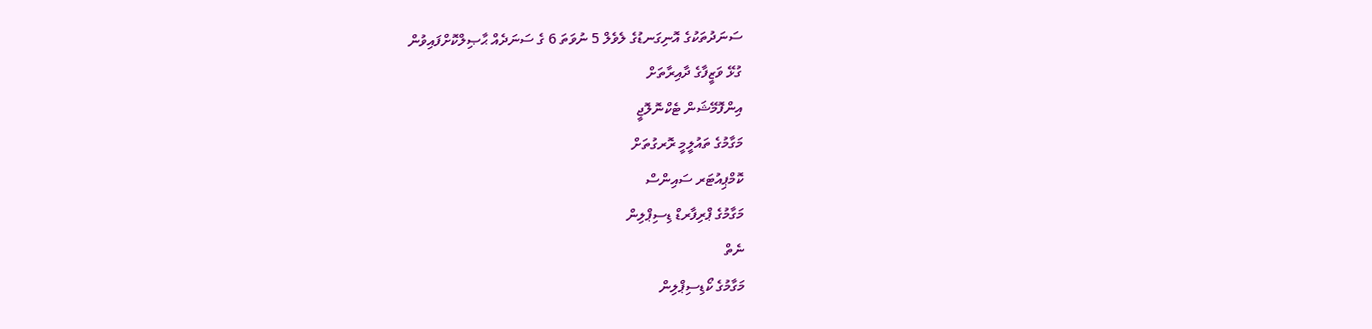ސަނަދުތަކުގެ އޮނިގަނޑުގެ ލެވެލް 5 ނުވަތަ 6 ގެ ސަނަދެއް ޙާޞިލްކޮށްފައިވުން
ގުޅޭ ވަޒީފާގެ ދާއިރާތަށް
އިންފޮމޭޝަން ޓެކްނޮލޮޖީ
މަގާމުގެ ތައުލީމީ ރޮރގުތަށް
ކޮމްޕިއުޓަރ ސައިންސް
މަގާމުގެ ޕްރިފާރޑް ޑިސިޕްލިން
ނެތް
މަގާމުގެ ކޯޑިސިޕްލިން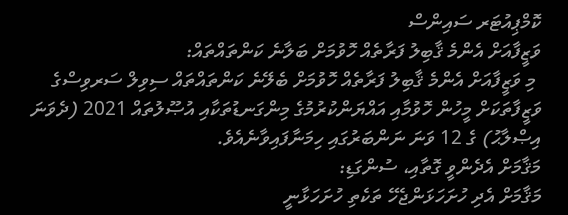ކޮމްޕިއުޓަރ ސައިންސް
ވަޒީފާއަށް އެންމެ ޤާބިލު ފަރާތެއް ހޮވުމަށް ބަލާނެ ކަންތައްތައް:
 މި ވަޒީފާއަށް އެންމެ ޤާބިލު ފަރާތެއް ހޮވުމަށް ބެލޭނެ ކަންތައްތައް ސިވިލް ސަރވިސްގެ ވަޒީފާތަކަށް މީހުން ހޮވުމާއި އައްޔަންކުރުމުގެ މިންގަނޑުތަކާއި އުޞޫލުތައް 2021 (ދެވަނަ އިޞްލާޙު) ގެ 12 ވަނަ ނަންބަރުގައި ހިމަނާފައިވާނެއެވެ.
މަޤާމަށް އެދެންވީ ގޮތާއި، ސުންގަޑި:
މަޤާމަށް އެދި ހުށަހަޅަންޖެހޭ ތަކެތި ހުށަހަޅާނީ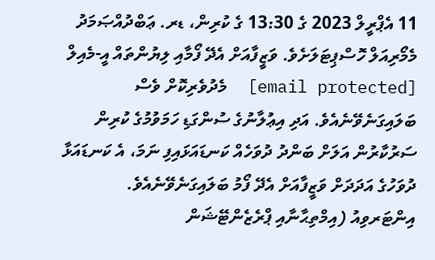11 އެޕްރީލް 2023 ގެ 13:30 ގެ ކުރިން، ޑރ. ޢަބްދުއްޞަމަދު މެމޯރިއަލް ހޮސްޕިޓަލަށެވެ. ވަޒީފާއަށް އެދޭ ފޯމާއި ލިޔުންތައް އީ-މެއިލް [email protected]  މެދުވެރިކޮށް ވެސް ބަލައިގަނެވޭނެއެވެ. އަދި އިޢުލާނުގެ ސުންގަޑި ހަމަވުމުގެ ކުރިން ސަރުކާރުން އަލަށް ބަންދު ދުވަހެއް ކަނޑައަޅައިފި ނަމަ، އެ ކަނޑައަޅާ ދުވަހުގެ އަދަދަށް ވަޒީފާއަށް އެދޭ ފޯމު ބަލައިގަނެވޭނެއެވެ.
އިންޓަރވިއު (އިމްތިޙާނާއި ޕްރެޒެންޓޭޝަން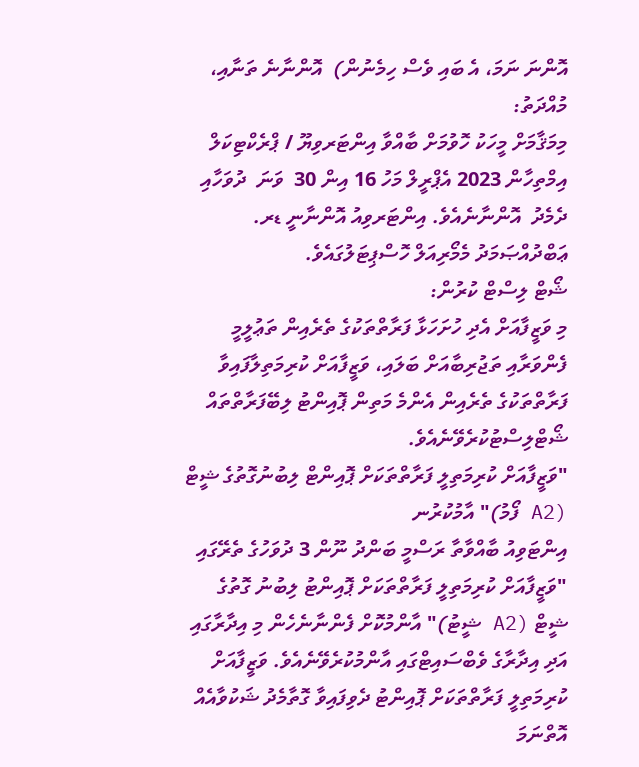އޮންނަ ނަމަ، އެ ބައި ވެސް ހިމެނުން)  އޮންނާނެ ތަނާއި، މުއްދަތު:
މިމަޤާމަށް މީހަކު ހޮވުމަށް ބާއްވާ އިންޓަރވިޔޫ / ޕްރެކްޓިކަލް އިމްތިހާން 2023 އެޕްރީލް މަހު 16 އިން 30  ވަނަ  ދުވަހާއި ދެމެދު  އޮންނާނެއެވެ. އިންޓަރވިއު އޮންނާނީ ޑރ. ޢަބްދުއްޞަމަދު މެމޯރިއަލް ހޮސްޕިޓަލުގައެވެ.
ޝޯޓް ލިސްޓް ކުރުން:
މި ވަޒީފާއަށް އެދި ހުށަހަޅާ ފަރާތްތަކުގެ ތެރެއިން ތަޢުލީމީ ފެންވަރާއި ތަޖުރިބާއަށް ބަލައި، ވަޒީފާއަށް ކުރިމަތިލާފައިވާ ފަރާތްތަކުގެ ތެރެއިން އެންމެ މަތިން ޕޮއިންޓު ލިބޭފަރާތްތައް ޝޯޓްލިސްޓުކުރެވޭނެއެވެ.
"ވަޒީފާއަށް ކުރިމަތިލީ ފަރާތްތަކަށް ޕޮއިންޓް ލިބުނުގޮތުގެ ޝީޓް (A2 ފޯމު)" އާމުކުރުނ
އިންޓަވިއު ބާއްވާތާ ރަސްމީ ބަންދު ނޫން 3 ދުވަހުގެ ތެރޭގައި "ވަޒީފާއަށް ކުރިމަތިލީ ފަރާތްތަކަށް ޕޮއިންޓު ލިބުނު ގޮތުގެ ޝީޓް (A2 ޝީޓު)" އާންމުކޮށް ފެންނާނެހެން މި އިދާރާގައި އަދި އިދާރާގެ ވެބްސައިޓްގައި އާންމުކުރެވޭނެއެވެ. ވަޒީފާއަށް ކުރިމަތިލީ ފަރާތްތަކަށް ޕޮއިންޓު ދެވިފައިވާ ގޮތާމެދު ޝަކުވާއެއް އޮތްނަމަ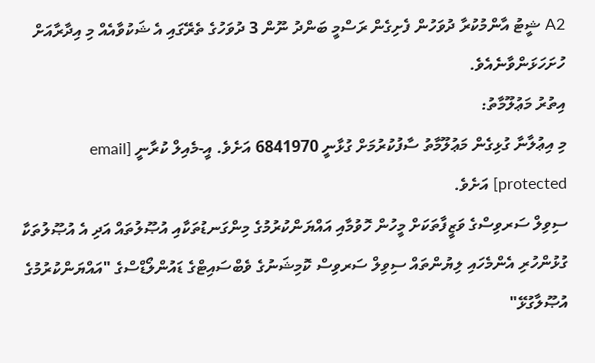A2 ޝީޓު އާންމުކުރާ ދުވަހުން ފެށިގެން ރަސްމީ ބަންދު ނޫން 3 ދުވަހުގެ ތެރޭގައި އެ ޝަކުވާއެއް މި އިދާރާއަށް ހުށަހަޅަންވާނެއެވެ.
އިތުރު މަޢުލޫމާތު:
މި އިޢުލާނާ ގުޅިގެން މަޢުލޫމާތު ސާފުކުރުމަށް ގުޅާނީ 6841970 އަށެވެ. އީ-މެއިލް ކުރާނީ [email protected] އަށެވެ.
ސިވިލް ސަރވިސްގެ ވަޒީފާތަކަށް މީހުން ހޮވުމާއި އައްޔަންކުރުމުގެ މިންގަނޑުތަކާއި އުޞޫލުތައް އަދި އެ އުޞޫލުތަކާ ގުޅުންހުރި އެންމެހައި ލިޔުންތައް ސިވިލް ސަރވިސް ކޮމިޝަނުގެ ވެބްސައިޓްގެ ޑައުންލޯޑްސްގެ "އައްޔަންކުރުމުގެ އުޞޫލާގުޅޭ"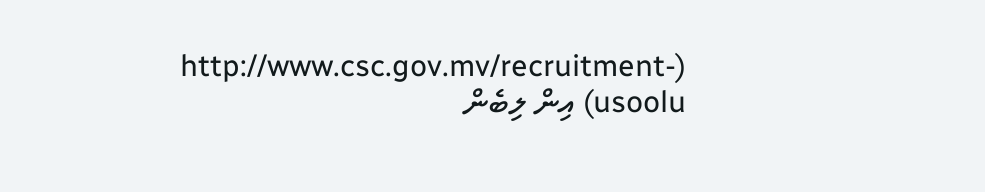(http://www.csc.gov.mv/recruitment-usoolu) އިން ލިބެން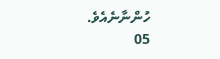ހުންނާނެއެވެ.
05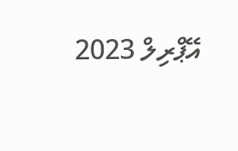އޭޕްރިލް 2023